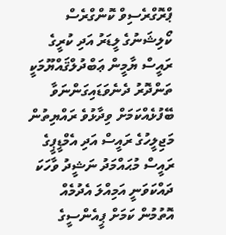ޕްރޮގްރެސިވް ކޮންގްރެސް ކޯލިޝަނުގެ ލީޑަރު އަދި ކުރީގެ ރައީސް ޔާމީން ޢަބްދުލްޤައްޔޫމަކީ ތަންދޮރު ދެނެވަޑައިގަންނަވާ ބޭފުޅެއްކަމަށް ވިދާޅުވެ ރައްޔިތުން މަޖިލީހުގެ ރައީސް އަދި އެމްޑީޕީގެ ރައީސް މުޙައްމަދު ނަޝީދު ވާހަކަ ދައްކަވަނީ އަމިއްލަ އެދުމެއް އޮތުމުން ކަމަށް ޕީއެންސީގެ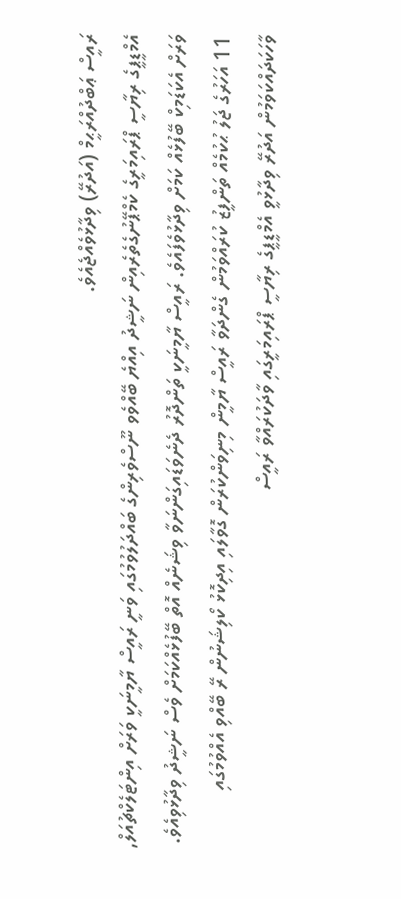ރައީސް ޢަބްދުއްރަޙީމް (އަދުރޭ) ވިދާޅުވެއްޖެއެވެ.
އެމްޑީޕީގެ ރިޔާސީ ޕްރައިމަރީގެ ކެމްޕޭނުގެތެރެއިން ނަޝީދު އިއްޔެ ބޭއްވެވ ނޫސްވެރިންގެ ބައްދަލުވުމުގައި ވަނީ ރައީސް ޔާމީނަކީ ވަރަށް އިންޓަލެކްޗުއަލް, ވަރަށް އެކަޑަމިކް ބޭފުޅެއް ކަމަށް ވިދާޅުވެފައެވެ. ރައީސް ޔާމީނަކީ ތަންދޮރު ދެނެވަޑައިގަންނަވާ ވިޝަނެއް އޮތް ބޭފުޅެއްކަމަށް ވެސް ނަޝީދު ވިދާޅުވިއެވެ.
11 އަހަރުގެ ޖަލު ޙުކުމެއް ތަންފީޒު ކުރައްވަމުން ގެންދަވާ ރައީސް ޔާމީން މިނިވަންކުރަން ގޮވާލައި އިދިކޮޅު ކޯލިޝަނުން ރޭ ބޭއްވި އެއްވުމުގައި ވާހަކަދައްކަވަމުން އަދުރޭ ވިދާޅުވީ އެމްޑީޕީގެ ރިޔާސީ ޕްރައިމަރީގައި ވާދަކުރައްވާ ރައީސް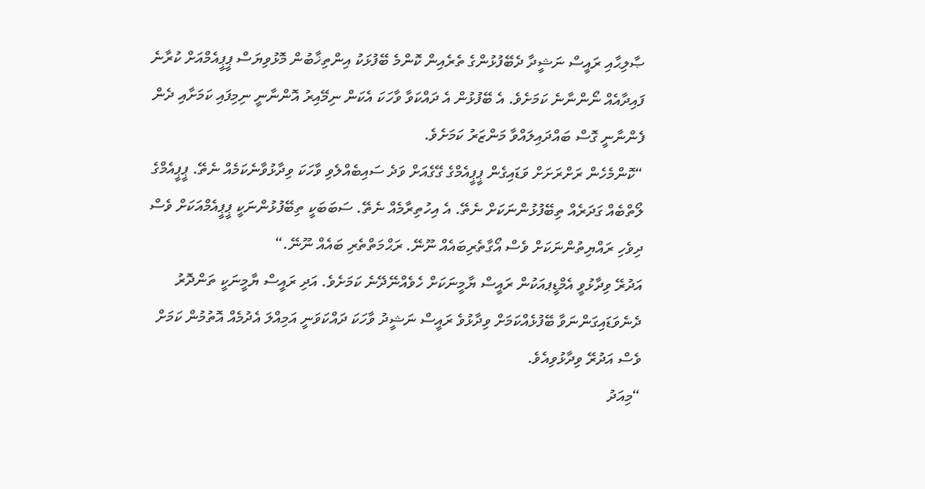ޞާލިޙާއި ރައީސް ނަޝީދާ ދެބޭފުޅުންގެ ތެރެއިން ކޮންމެ ބޭފުޅަކު އިންތިޚާބުން މޮޅުވިޔަސް ޕީޕީއެމްއަށް ކުރާނެ ފައިދާއެއް ނޯންނާނެ ކަމަށެވެ. އެ ބޭފުޅުން އެ ދައްކަވާ ވާހަކަ އެކަން ނިމޭއިރު އޮންނާނީ ނިމިފައި ކަމަށާއި ދެން ފެންނާނީ ގޮސް ބައްދައިލައްވާ މަންޒަރު ކަމަށެވެ.
“ކޮންމެހެން ރަށްރަށަށް ވަޑައިގެން ޕީޕީއެމްގެ ގޭގެއަށް ވަދެ ސައިބެއްލެވި ވާހަކަ ވިދާޅުވާނެކަމެއް ނެތޭ. ޕީޕީއެމްގެ ލޯތްބެއް ގަދަރެއް ތިބޭފުޅުންނަކަށް ނެތޭ. އެ އިހުތިރާމެއް ނެތޭ. ސަބަބަކީ ތިބޭފުޅުންނަކީ ޕީޕީއެމްއަކަށް ވެސް ދިވެހި ރައްޔިތުންނަކަށް ވެސް އޯގާތެރިބައެއް ނޫނޭ. ރަޙްމަތްތެރި ބައެއް ނޫނޭ.“
އަދުރޭ ވިދާޅުވީ އެމްޑީޕއަކުން ރައީސް ޔާމީނަކަށް ހެވެއްނޭދޭނެ ކަމަށެވެ. އަދި ރައީސް ޔާމީނަކީ ތަންދޮރު ދެނެވަޑައިގަންނަވާ ބޭފުޅެއްކަމަށް ވިދާޅުވެ ރައީސް ނަޝީދު ވާހަކަ ދައްކަވަނީ އަމިއްލަ އެދުމެއް އޮތުމުން ކަމަށް ވެސް އަދުރޭ ވިދާޅުވިއެވެ.
“މިއަދު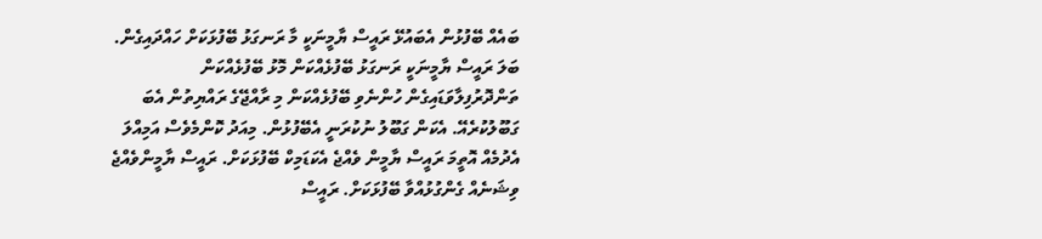ބައެއް ބޭފުޅުން އެބައުޅޭ ރައީސް ޔާމީނަކީ މާ ރަނގަޅު ބޭފުޅަކަށް ހައްދައިގެން. ބަލަ ރައީސް ޔާމީނަކީ ރަނގަޅު ބޭފުޅެއްކަން މޮޅު ބޭފުޅެއްކަން ތަންދޮރުފިލާވަޑައިގެން ހުންނެވި ބޭފުޅެއްކަން މި ރާއްޖޭގެ ރައްޔިތުން އެބަ ގަބޫލުކުރެއޭ. އެކަން ގަބޫލު ނުކުރަނީ އެބޭފުޅުން. މިއަދު ކޮންމެވެސް އަމިއްލަ އެދުމެއް އޮތީމަ ރައީސް ޔާމީން ވެއްޖެ އެކަޑަމިކް ބޭފުޅަކަށް. ރައީސް ޔާމީންވެއްޖެ ވިޝަނެއް ގެންގުޅުއްވާ ބޭފުޅަކަށް. ރައީސް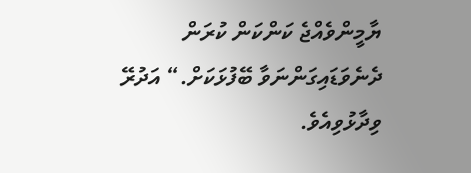ޔާމީންވެއްޖެ ކަންކަން ކުރަން ދެނެވަޑައިގަންނަވާ ބޭފުޅަކަށް.“ އަދުރޭ ވިދާޅުވިއެވެ.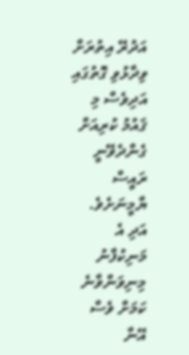އަދުރޭ އިތުރަށް ވިދާޅުވި ގޮތުގައި އަދިވެސް މި ޤައުމު ކުރިއަށް ގެންދެވޭނީ ރައީސް ޔާމީނަށެވެ. އަދި އެ މަނިކުފާނު މިނިވަންވާނެ ކަމަށް ވެސް އޭނާ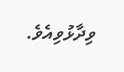ވިދާޅުވިއެވެ.